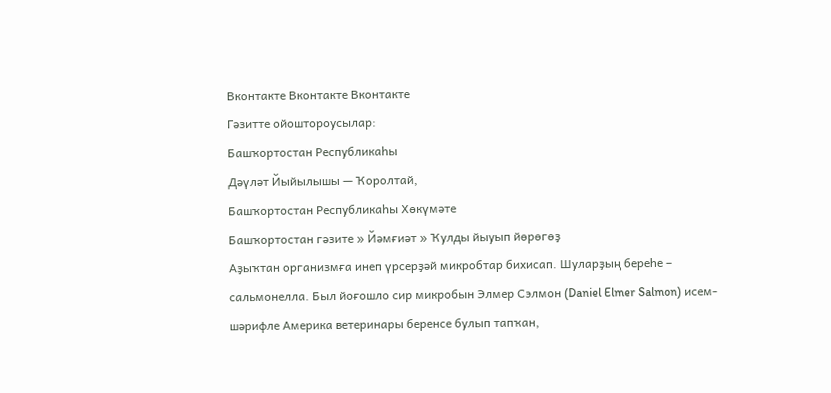Вконтакте Вконтакте Вконтакте
Гәзитте ойоштороусылар:
Башҡортостан Республикаһы
Дәүләт Йыйылышы — Ҡоролтай,
Башҡортостан Республикаһы Хөкүмәте
Башҡортостан гәзите » Йәмғиәт » Ҡулды йыуып йөрөгөҙ
Аҙыҡтан организмға инеп үрсерҙәй микробтар бихисап. Шуларҙың береһе – сальмонелла. Был йоғошло сир микробын Элмер Сэлмон (Daniel Elmer Salmon) исем-шәрифле Америка ветеринары беренсе булып тапҡан,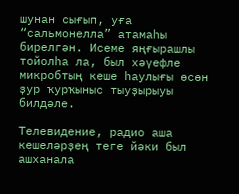шунан сығып, уға “сальмонелла” атамаһы бирелгән. Исеме яңғырашлы тойолһа ла, был хәүефле микробтың кеше һаулығы өсөн ҙур ҡурҡыныс тыуҙырыуы билдәле.

Телевидение, радио аша кешеләрҙең теге йәки был ашханала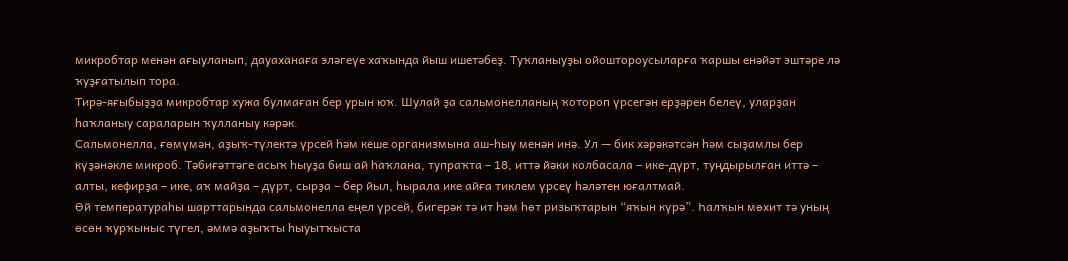микробтар менән ағыуланып, дауаханаға эләгеүе хаҡында йыш ишетәбеҙ. Туҡланыуҙы ойоштороусыларға ҡаршы енәйәт эштәре лә ҡуҙғатылып тора.
Тирә-яғыбыҙҙа микробтар хужа булмаған бер урын юҡ. Шулай ҙа сальмонелланың ҡотороп үрсегән ерҙәрен белеү, уларҙан һаҡланыу сараларын ҡулланыу кәрәк.
Сальмонелла, ғөмүмән, аҙыҡ-түлектә үрсей һәм кеше организмына аш-һыу менән инә. Ул — бик хәрәкәтсән һәм сыҙамлы бер күҙәнәкле микроб. Тәбиғәттәге асыҡ һыуҙа биш ай һаҡлана, тупраҡта – 18, иттә йәки колбасала – ике-дүрт, туңдырылған иттә – алты, кефирҙа – ике, аҡ майҙа – дүрт, сырҙа – бер йыл, һырала ике айға тиклем үрсеү һәләтен юғалтмай.
Өй температураһы шарттарында сальмонелла еңел үрсей, бигерәк тә ит һәм һөт ризыҡтарын “яҡын күрә”. Һалҡын мөхит тә уның өсөн ҡурҡыныс түгел, әммә аҙыҡты һыуытҡыста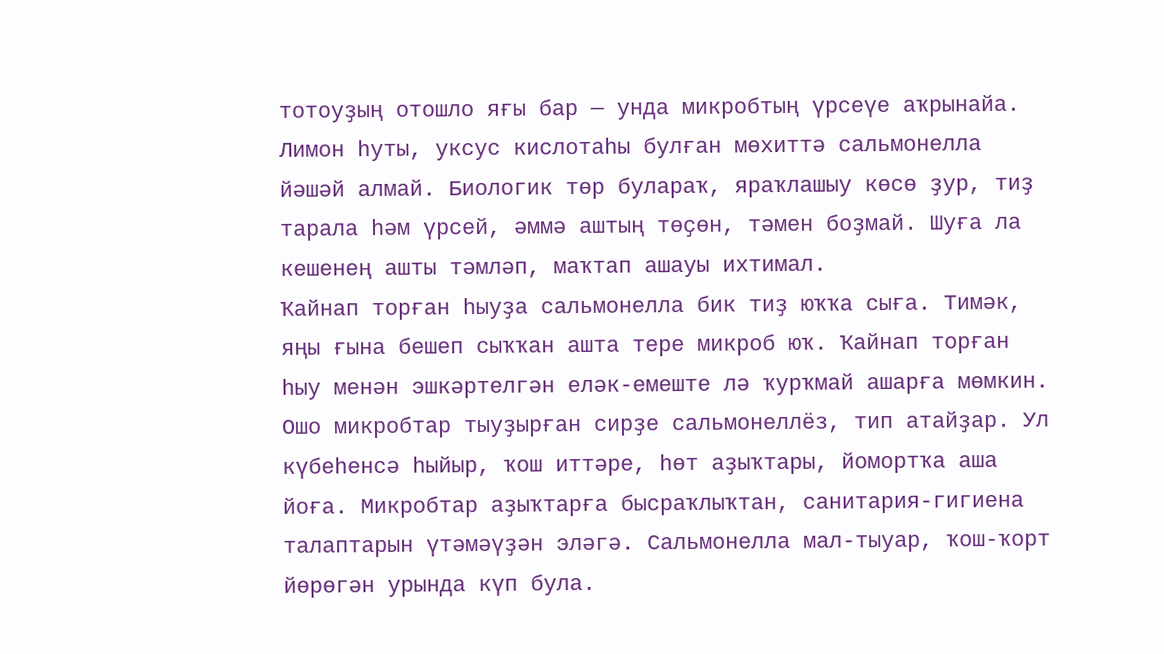тотоуҙың отошло яғы бар — унда микробтың үрсеүе аҡрынайа.
Лимон һуты, уксус кислотаһы булған мөхиттә сальмонелла йәшәй алмай. Биологик төр булараҡ, яраҡлашыу көсө ҙур, тиҙ тарала һәм үрсей, әммә аштың төҫөн, тәмен боҙмай. Шуға ла кешенең ашты тәмләп, маҡтап ашауы ихтимал.
Ҡайнап торған һыуҙа сальмонелла бик тиҙ юҡҡа сыға. Тимәк, яңы ғына бешеп сыҡҡан ашта тере микроб юҡ. Ҡайнап торған һыу менән эшкәртелгән еләк-емеште лә ҡурҡмай ашарға мөмкин.
Ошо микробтар тыуҙырған сирҙе сальмонеллёз, тип атайҙар. Ул күбеһенсә һыйыр, ҡош иттәре, һөт аҙыҡтары, йомортҡа аша йоға. Микробтар аҙыҡтарға бысраҡлыҡтан, санитария-гигиена талаптарын үтәмәүҙән эләгә. Сальмонелла мал-тыуар, ҡош-ҡорт йөрөгән урында күп була.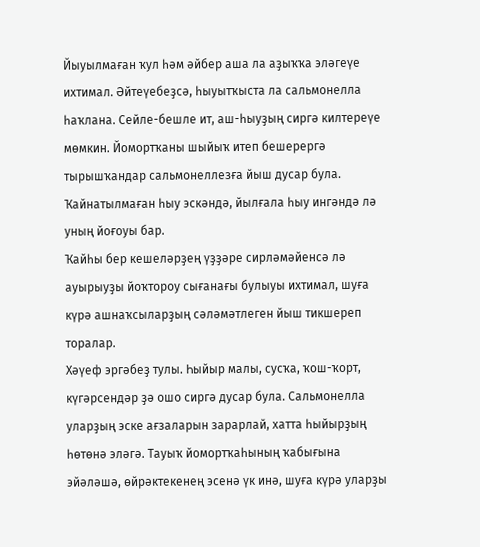Йыуылмаған ҡул һәм әйбер аша ла аҙыҡҡа эләгеүе ихтимал. Әйтеүебеҙсә, һыуытҡыста ла сальмонелла һаҡлана. Сейле-бешле ит, аш-һыуҙың сиргә килтереүе мөмкин. Йомортҡаны шыйыҡ итеп бешерергә тырышҡандар сальмонеллезға йыш дусар була. Ҡайнатылмаған һыу эскәндә, йылғала һыу ингәндә лә уның йоғоуы бар.
Ҡайһы бер кешеләрҙең үҙҙәре сирләмәйенсә лә ауырыуҙы йоҡтороу сығанағы булыуы ихтимал, шуға күрә ашнаҡсыларҙың сәләмәтлеген йыш тикшереп торалар.
Хәүеф эргәбеҙ тулы. Һыйыр малы, сусҡа, ҡош-ҡорт, күгәрсендәр ҙә ошо сиргә дусар була. Сальмонелла уларҙың эске ағзаларын зарарлай, хатта һыйырҙың һөтөнә эләгә. Тауыҡ йомортҡаһының ҡабығына эйәләшә, өйрәктекенең эсенә үк инә, шуға күрә уларҙы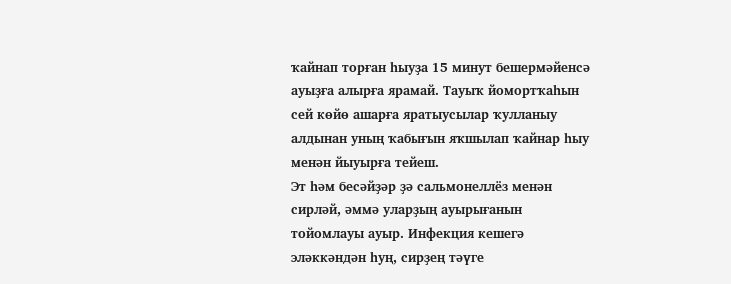ҡайнап торған һыуҙа 15 минут бешермәйенсә ауыҙға алырға ярамай. Тауыҡ йомортҡаһын сей көйө ашарға яратыусылар ҡулланыу алдынан уның ҡабығын яҡшылап ҡайнар һыу менән йыуырға тейеш.
Эт һәм бесәйҙәр ҙә сальмонеллёз менән сирләй, әммә уларҙың ауырығанын тойомлауы ауыр. Инфекция кешегә эләккәндән һуң, сирҙең тәүге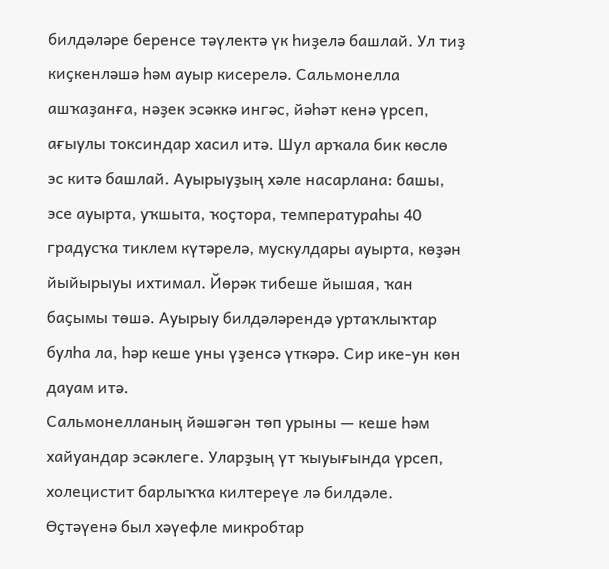билдәләре беренсе тәүлектә үк һиҙелә башлай. Ул тиҙ киҫкенләшә һәм ауыр кисерелә. Сальмонелла ашҡаҙанға, нәҙек эсәккә ингәс, йәһәт кенә үрсеп, ағыулы токсиндар хасил итә. Шул арҡала бик көслө эс китә башлай. Ауырыуҙың хәле насарлана: башы, эсе ауырта, уҡшыта, ҡоҫтора, температураһы 40 градусҡа тиклем күтәрелә, мускулдары ауырта, көҙән йыйырыуы ихтимал. Йөрәк тибеше йышая, ҡан баҫымы төшә. Ауырыу билдәләрендә уртаҡлыҡтар булһа ла, һәр кеше уны үҙенсә үткәрә. Сир ике-ун көн дауам итә.
Сальмонелланың йәшәгән төп урыны — кеше һәм хайуандар эсәклеге. Уларҙың үт ҡыуығында үрсеп, холецистит барлыҡҡа килтереүе лә билдәле. Өҫтәүенә был хәүефле микробтар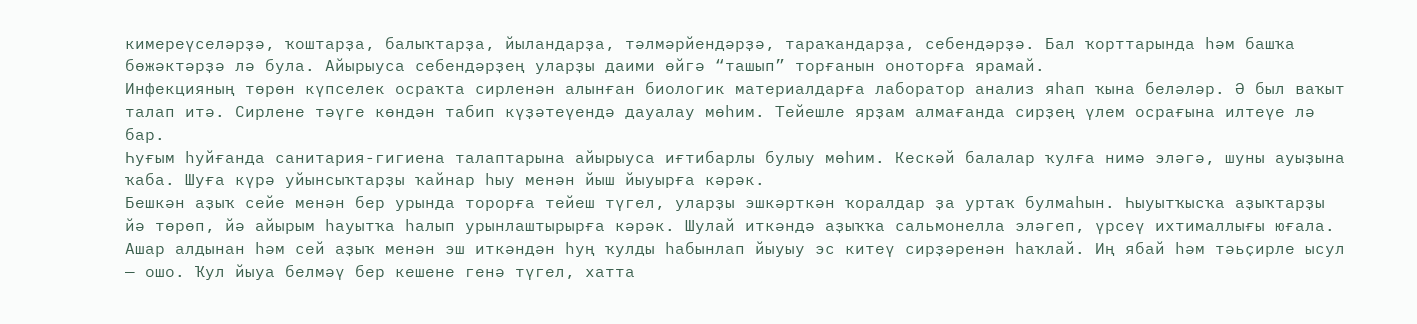кимереүселәрҙә, ҡоштарҙа, балыҡтарҙа, йыландарҙа, тәлмәрйендәрҙә, тараҡандарҙа, себендәрҙә. Бал ҡорттарында һәм башҡа бөжәктәрҙә лә була. Айырыуса себендәрҙең уларҙы даими өйгә “ташып” торғанын оноторға ярамай.
Инфекцияның төрөн күпселек осраҡта сирленән алынған биологик материалдарға лаборатор анализ яһап ҡына беләләр. Ә был ваҡыт талап итә. Сирлене тәүге көндән табип күҙәтеүендә дауалау мөһим. Тейешле ярҙам алмағанда сирҙең үлем осрағына илтеүе лә бар.
Һуғым һуйғанда санитария-гигиена талаптарына айырыуса иғтибарлы булыу мөһим. Кескәй балалар ҡулға нимә эләгә, шуны ауыҙына ҡаба. Шуға күрә уйынсыҡтарҙы ҡайнар һыу менән йыш йыуырға кәрәк.
Бешкән аҙыҡ сейе менән бер урында торорға тейеш түгел, уларҙы эшкәрткән ҡоралдар ҙа уртаҡ булмаһын. Һыуытҡысҡа аҙыҡтарҙы йә төрөп, йә айырым һауытҡа һалып урынлаштырырға кәрәк. Шулай иткәндә аҙыҡҡа сальмонелла эләгеп, үрсеү ихтималлығы юғала. Ашар алдынан һәм сей аҙыҡ менән эш иткәндән һуң ҡулды һабынлап йыуыу эс китеү сирҙәренән һаҡлай. Иң ябай һәм тәьҫирле ысул — ошо. Ҡул йыуа белмәү бер кешене генә түгел, хатта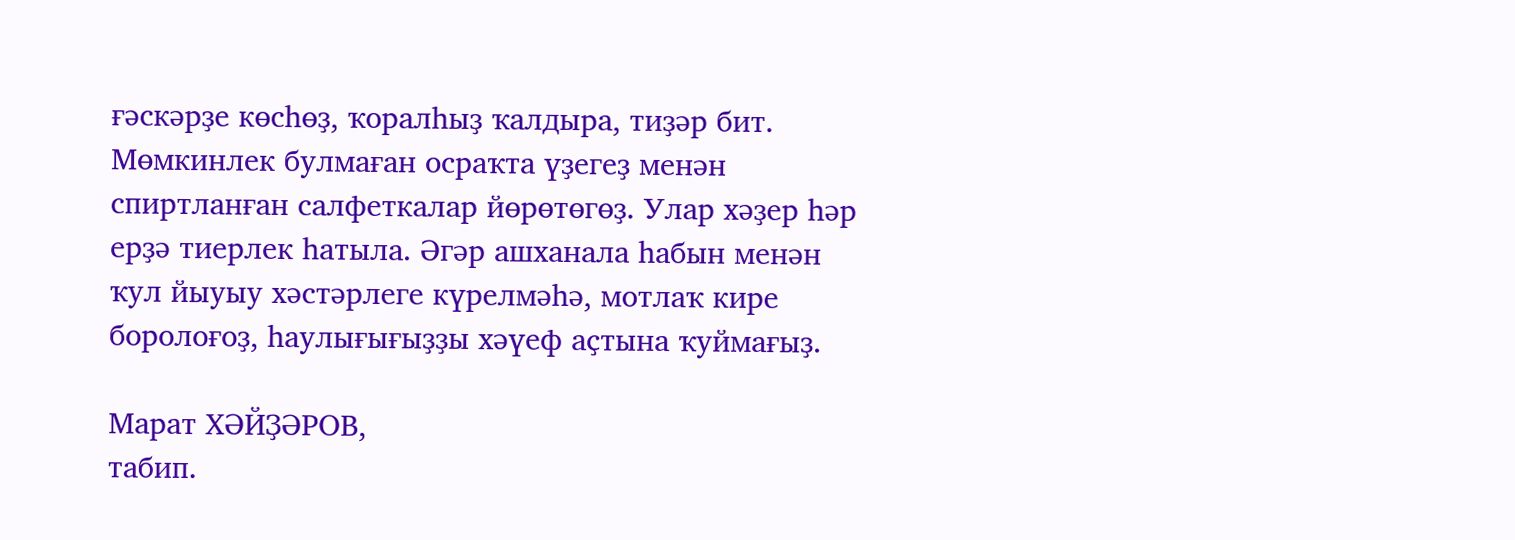ғәскәрҙе көсһөҙ, ҡоралһыҙ ҡалдыра, тиҙәр бит. Мөмкинлек булмаған осраҡта үҙегеҙ менән спиртланған салфеткалар йөрөтөгөҙ. Улар хәҙер һәр ерҙә тиерлек һатыла. Әгәр ашханала һабын менән ҡул йыуыу хәстәрлеге күрелмәһә, мотлаҡ кире боролоғоҙ, һаулығығыҙҙы хәүеф аҫтына ҡуймағыҙ.

Марат ХӘЙҘӘРОВ,
табип.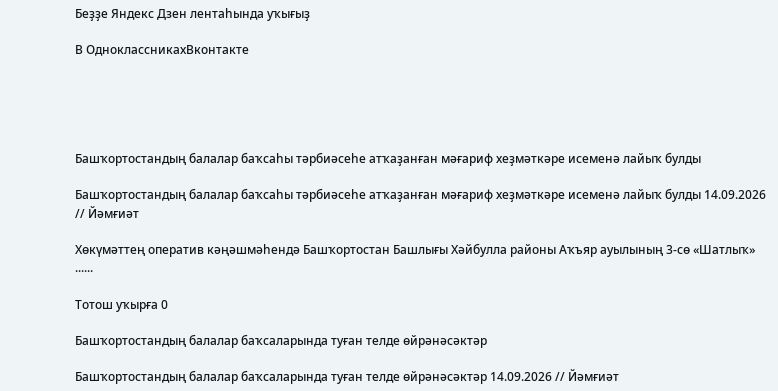Беҙҙе Яндекс Дзен лентаһында уҡығыҙ

В ОдноклассникахВконтакте





Башҡортостандың балалар баҡсаһы тәрбиәсеһе атҡаҙанған мәғариф хеҙмәткәре исеменә лайыҡ булды

Башҡортостандың балалар баҡсаһы тәрбиәсеһе атҡаҙанған мәғариф хеҙмәткәре исеменә лайыҡ булды 14.09.2026 // Йәмғиәт

Хөкүмәттең оператив кәңәшмәһендә Башҡортостан Башлығы Хәйбулла районы Аҡъяр ауылының 3-сө «Шатлыҡ» ......

Тотош уҡырға 0

Башҡортостандың балалар баҡсаларында туған телде өйрәнәсәктәр

Башҡортостандың балалар баҡсаларында туған телде өйрәнәсәктәр 14.09.2026 // Йәмғиәт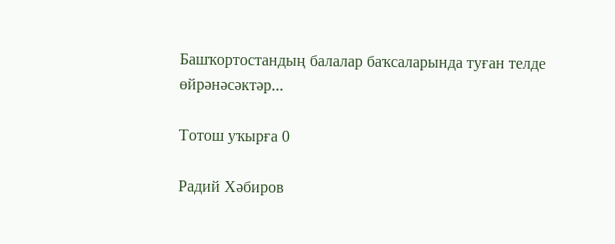Башҡортостандың балалар баҡсаларында туған телде өйрәнәсәктәр...

Тотош уҡырға 0

Радий Хәбиров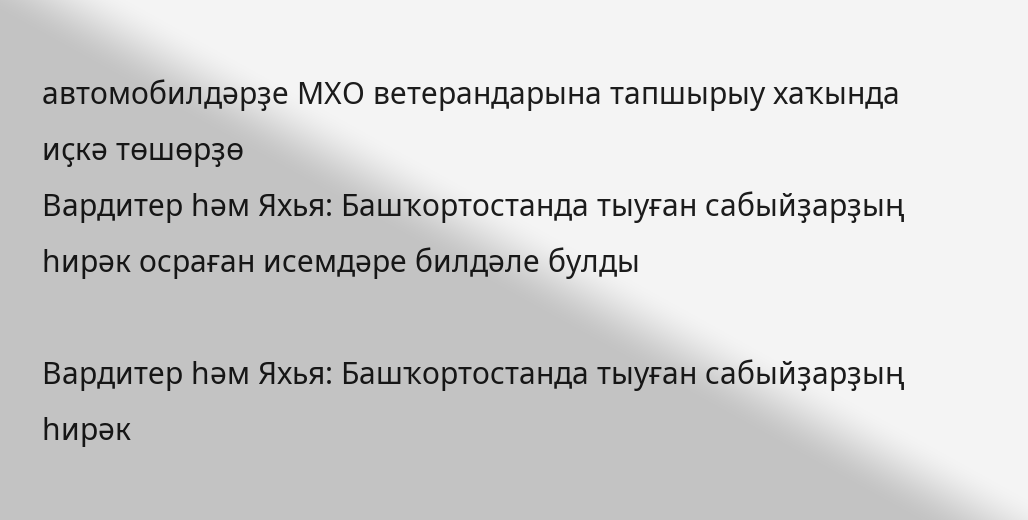автомобилдәрҙе МХО ветерандарына тапшырыу хаҡында иҫкә төшөрҙө
Вардитер һәм Яхья: Башҡортостанда тыуған сабыйҙарҙың һирәк осраған исемдәре билдәле булды

Вардитер һәм Яхья: Башҡортостанда тыуған сабыйҙарҙың һирәк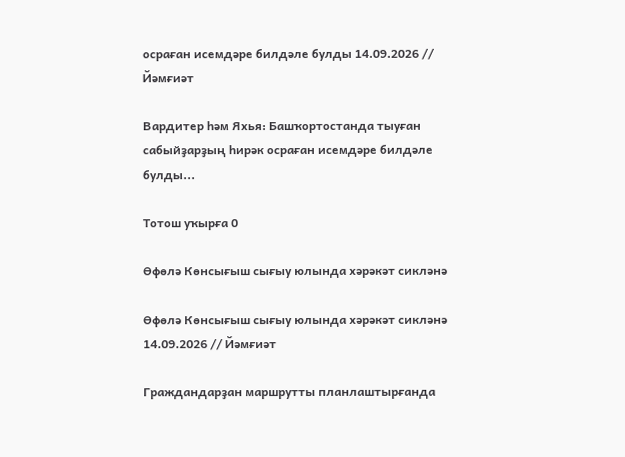осраған исемдәре билдәле булды 14.09.2026 // Йәмғиәт

Вардитер һәм Яхья: Башҡортостанда тыуған сабыйҙарҙың һирәк осраған исемдәре билдәле булды...

Тотош уҡырға 0

Өфөлә Көнсығыш сығыу юлында хәрәкәт сикләнә

Өфөлә Көнсығыш сығыу юлында хәрәкәт сикләнә 14.09.2026 // Йәмғиәт

Граждандарҙан маршрутты планлаштырғанда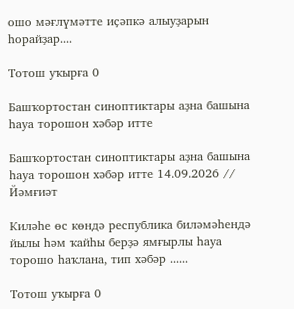ошо мәғлүмәтте иҫәпкә алыуҙарын һорайҙар....

Тотош уҡырға 0

Башҡортостан синоптиктары аҙна башына һауа торошон хәбәр итте

Башҡортостан синоптиктары аҙна башына һауа торошон хәбәр итте 14.09.2026 // Йәмғиәт

Киләһе өс көндә республика биләмәһендә йылы һәм ҡайһы берҙә ямғырлы һауа торошо һаҡлана, тип хәбәр ......

Тотош уҡырға 0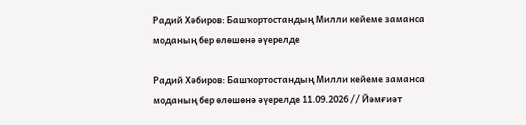Радий Хәбиров: Башҡортостандың Милли кейеме заманса моданың бер өлөшөнә әүерелде

Радий Хәбиров: Башҡортостандың Милли кейеме заманса моданың бер өлөшөнә әүерелде 11.09.2026 // Йәмғиәт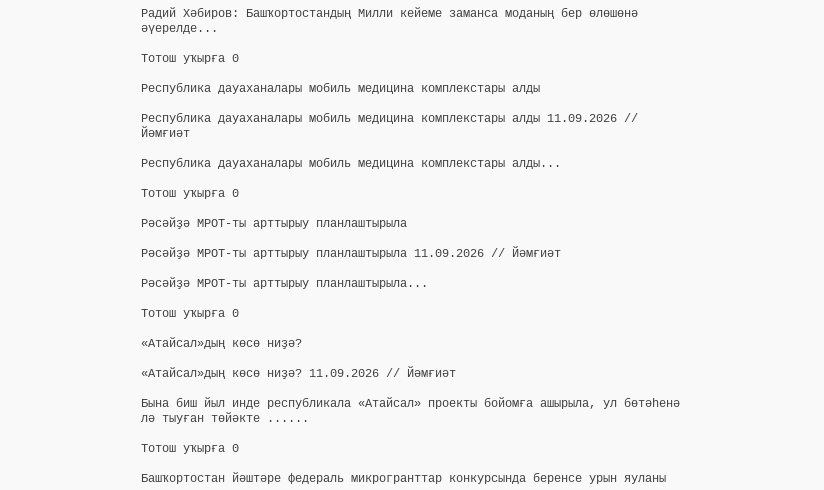Радий Хәбиров: Башҡортостандың Милли кейеме заманса моданың бер өлөшөнә әүерелде...

Тотош уҡырға 0

Республика дауаханалары мобиль медицина комплекстары алды

Республика дауаханалары мобиль медицина комплекстары алды 11.09.2026 // Йәмғиәт

Республика дауаханалары мобиль медицина комплекстары алды...

Тотош уҡырға 0

Рәсәйҙә МРОТ-ты арттырыу планлаштырыла

Рәсәйҙә МРОТ-ты арттырыу планлаштырыла 11.09.2026 // Йәмғиәт

Рәсәйҙә МРОТ-ты арттырыу планлаштырыла...

Тотош уҡырға 0

«Атайсал»дың көсө ниҙә?

«Атайсал»дың көсө ниҙә? 11.09.2026 // Йәмғиәт

Бына биш йыл инде республикала «Атайсал» проекты бойомға ашырыла, ул бөтәһенә лә тыуған төйәкте ......

Тотош уҡырға 0

Башҡортостан йәштәре федераль микрогранттар конкурсында беренсе урын яуланы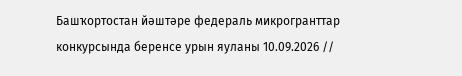Башҡортостан йәштәре федераль микрогранттар конкурсында беренсе урын яуланы 10.09.2026 //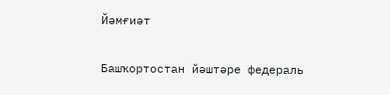Йәмғиәт

Башҡортостан йәштәре федераль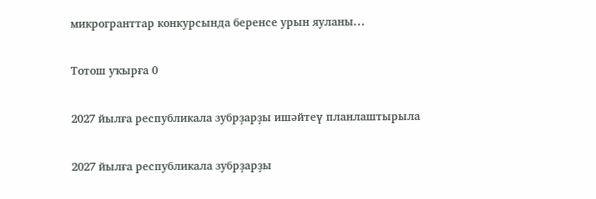микрогранттар конкурсында беренсе урын яуланы...

Тотош уҡырға 0

2027 йылға республикала зубрҙарҙы ишәйтеү планлаштырыла

2027 йылға республикала зубрҙарҙы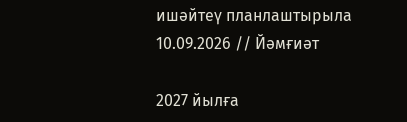ишәйтеү планлаштырыла 10.09.2026 // Йәмғиәт

2027 йылға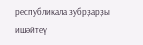республикала зубрҙарҙы ишәйтеү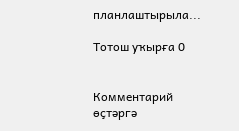планлаштырыла...

Тотош уҡырға 0


Комментарий өҫтәргә